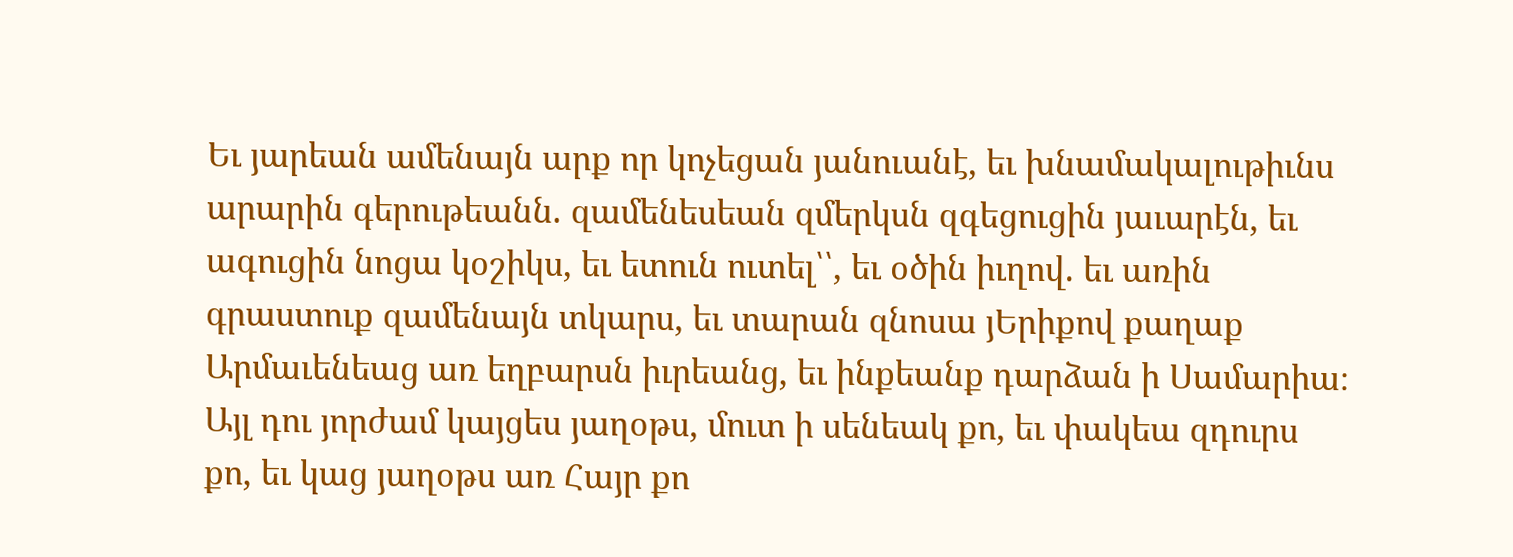Եւ յարեան ամենայն արք որ կոչեցան յանուանէ, եւ խնամակալութիւնս արարին գերութեանն. զամենեսեան զմերկսն զգեցուցին յաւարէն, եւ ագուցին նոցա կօշիկս, եւ ետուն ուտել՝՝, եւ օծին իւղով. եւ առին գրաստուք զամենայն տկարս, եւ տարան զնոսա յԵրիքով քաղաք Արմաւենեաց առ եղբարսն իւրեանց, եւ ինքեանք դարձան ի Սամարիա։
Այլ դու յորժամ կայցես յաղօթս, մուտ ի սենեակ քո, եւ փակեա զդուրս քո, եւ կաց յաղօթս առ Հայր քո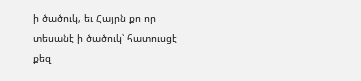ի ծածուկ, եւ Հայրն քո որ տեսանէ ի ծածուկ՝ հատուսցէ քեզ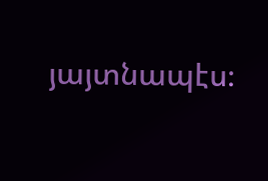յայտնապէս։